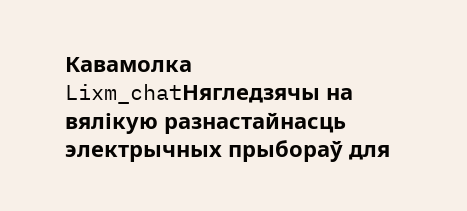Кавамолка
Lixm_chatНягледзячы на вялікую разнастайнасць электрычных прыбораў для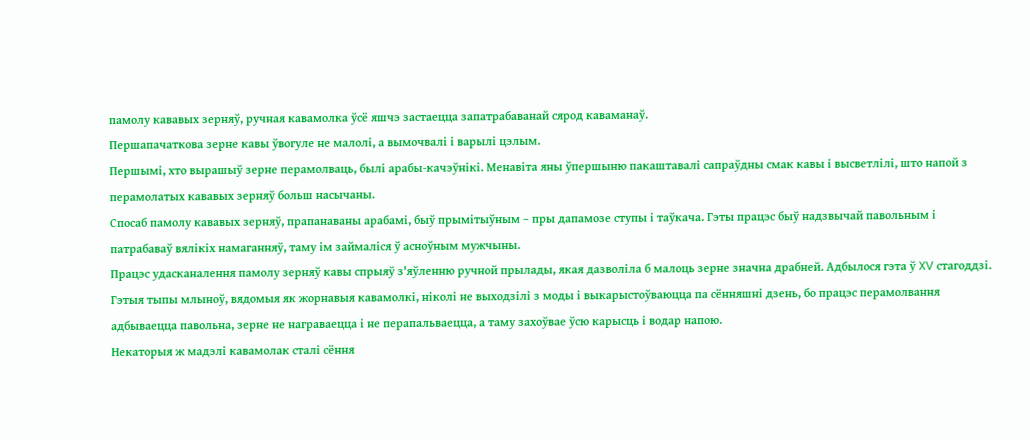памолу кававых зерняў, ручная кавамолка ўсё яшчэ застаецца запатрабаванай сярод каваманаў.
Першапачаткова зерне кавы ўвогуле не малолі, а вымочвалі і варылі цэлым.
Першымі, хто вырашыў зерне перамолваць, былі арабы-качэўнікі. Менавіта яны ўпершыню пакаштавалі сапраўдны смак кавы і высветлілі, што напой з перамолатых кававых зерняў больш насычаны.
Спосаб памолу кававых зерняў, прапанаваны арабамі, быў прымітыўным – пры дапамозе ступы і таўкача. Гэты працэс быў надзвычай павольным і патрабаваў вялікіх намаганняў, таму ім займаліся ў асноўным мужчыны.
Працэс удасканалення памолу зерняў кавы спрыяў з'яўленню ручной прылады, якая дазволіла б малоць зерне значна драбней. Адбылося гэта ў XV стагоддзі.
Гэтыя тыпы млыноў, вядомыя як жорнавыя кавамолкі, ніколі не выходзілі з моды і выкарыстоўваюцца па сённяшні дзень, бо працэс перамолвання адбываецца павольна, зерне не награваецца і не перапальваецца, а таму захоўвае ўсю карысць і водар напою.
Некаторыя ж мадэлі кавамолак сталі сёння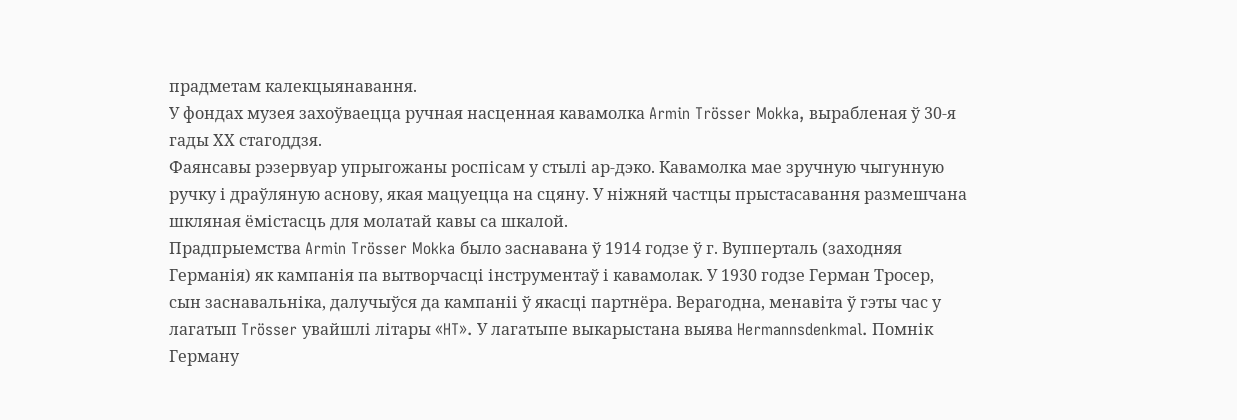прадметам калекцыянавання.
У фондах музея захоўваецца ручная насценная кавамолка Armin Trösser Mokka, вырабленая ў 30-я гады ХХ стагоддзя.
Фаянсавы рэзервуар упрыгожаны роспісам у стылі ар-дэко. Кавамолка мае зручную чыгунную ручку і драўляную аснову, якая мацуецца на сцяну. У ніжняй частцы прыстасавання размешчана шкляная ёмістасць для молатай кавы са шкалой.
Прадпрыемства Armin Trösser Mokka было заснавана ў 1914 годзе ў г. Вупперталь (заходняя Германія) як кампанія па вытворчасці інструментаў і кавамолак. У 1930 годзе Герман Тросер, сын заснавальніка, далучыўся да кампаніі ў якасці партнёра. Верагодна, менавіта ў гэты час у лагатып Trösser увайшлі літары «HT». У лагатыпе выкарыстана выява Hermannsdenkmal. Помнік Герману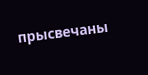прысвечаны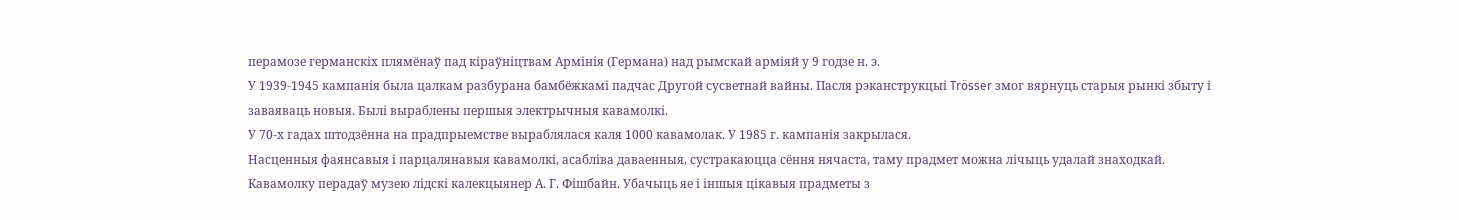перамозе германскіх плямёнаў пад кіраўніцтвам Армінія (Германа) над рымскай арміяй у 9 годзе н. э.
У 1939-1945 кампанія была цалкам разбурана бамбёжкамі падчас Другой сусветнай вайны. Пасля рэканструкцыі Trösser змог вярнуць старыя рынкі збыту і заваяваць новыя. Былі выраблены першыя электрычныя кавамолкі.
У 70-х гадах штодзённа на прадпрыемстве выраблялася каля 1000 кавамолак. У 1985 г. кампанія закрылася.
Насценныя фаянсавыя і парцалянавыя кавамолкі, асабліва даваенныя, сустракаюцца сёння нячаста, таму прадмет можна лічыць удалай знаходкай.
Кавамолку перадаў музею лідскі калекцыянер А. Г. Фішбайн. Убачыць яе і іншыя цікавыя прадметы з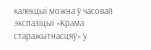калекцыі можна ў часовай экспазіцыі «Крама старажытнасцяў» у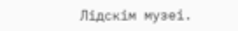Лідскім музеі.